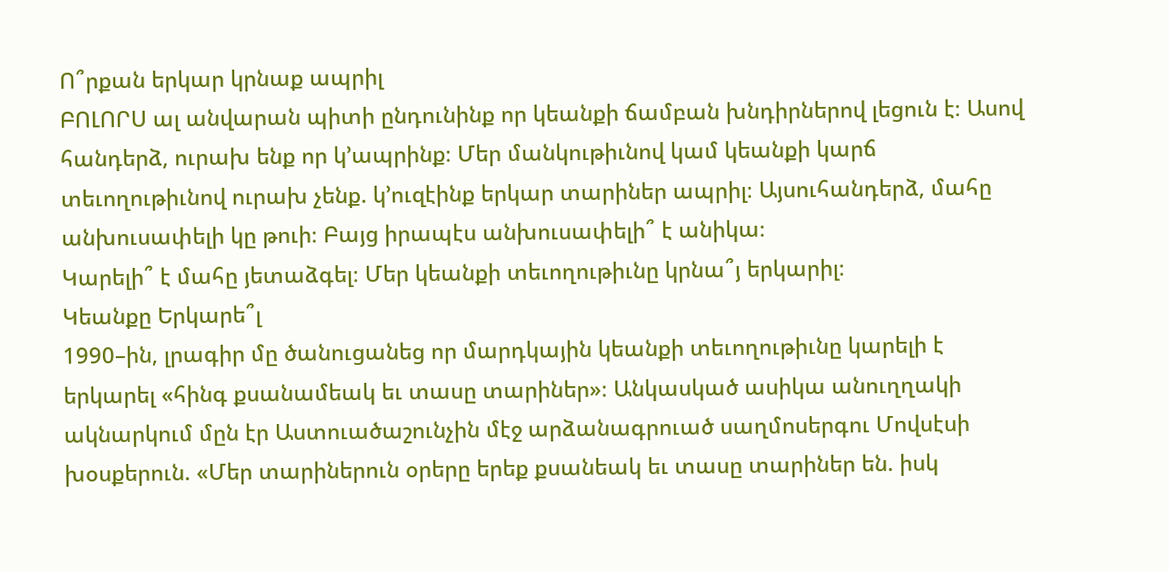Ո՞րքան երկար կրնաք ապրիլ
ԲՈԼՈՐՍ ալ անվարան պիտի ընդունինք որ կեանքի ճամբան խնդիրներով լեցուն է։ Ասով հանդերձ, ուրախ ենք որ կ’ապրինք։ Մեր մանկութիւնով կամ կեանքի կարճ տեւողութիւնով ուրախ չենք. կ’ուզէինք երկար տարիներ ապրիլ։ Այսուհանդերձ, մահը անխուսափելի կը թուի։ Բայց իրապէս անխուսափելի՞ է անիկա։
Կարելի՞ է մահը յետաձգել։ Մեր կեանքի տեւողութիւնը կրնա՞յ երկարիլ։
Կեանքը Երկարե՞լ
1990–ին, լրագիր մը ծանուցանեց որ մարդկային կեանքի տեւողութիւնը կարելի է երկարել «հինգ քսանամեակ եւ տասը տարիներ»։ Անկասկած ասիկա անուղղակի ակնարկում մըն էր Աստուածաշունչին մէջ արձանագրուած սաղմոսերգու Մովսէսի խօսքերուն. «Մեր տարիներուն օրերը երեք քսանեակ եւ տասը տարիներ են. իսկ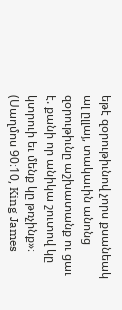եթէ զօրութիւնով չորս քսանեակ ալ ըլլայ, տակաւին անոնց զօրութիւնը աշխատանք ու ցաւ է. քանի որ անիկա շուտով կը կտրուի եւ մենք կը թռչինք»։ (Սաղմոս 90։10, King James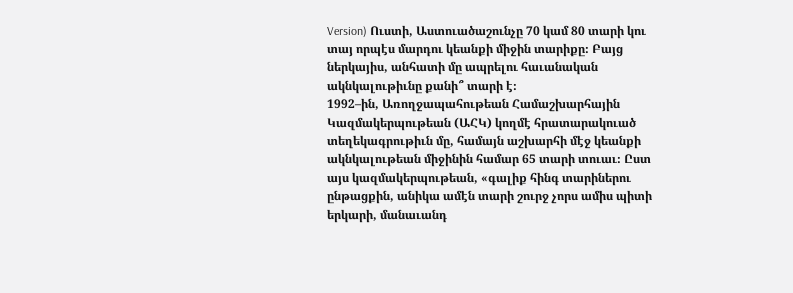Version) Ուստի, Աստուածաշունչը 70 կամ 80 տարի կու տայ որպէս մարդու կեանքի միջին տարիքը։ Բայց ներկայիս, անհատի մը ապրելու հաւանական ակնկալութիւնը քանի՞ տարի է։
1992–ին, Առողջապահութեան Համաշխարհային Կազմակերպութեան (ԱՀԿ) կողմէ հրատարակուած տեղեկագրութիւն մը, համայն աշխարհի մէջ կեանքի ակնկալութեան միջինին համար 65 տարի տուաւ։ Ըստ այս կազմակերպութեան, «գալիք հինգ տարիներու ընթացքին, անիկա ամէն տարի շուրջ չորս ամիս պիտի երկարի, մանաւանդ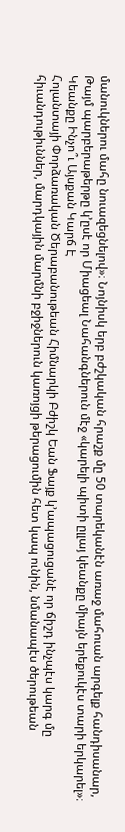մանուկներու մահը նուազեցնելով»։ Նոյնիսկ երբ բժշկական հրաշք մը 50 տարեկանէն առաջ մահուան արգելք հանդիսանար, Թայմ պարբերաթերթը կ’ըսէ որ Միացեալ Նահանգներուն մէջ «կարելի պիտի ըլլայ կեանքը միայն երեքուկէս տարի երկարել»։
Կեանքը Ինչո՞ւ Այսքան Կարճ Է
Հոլանտայի Փորձառական Ծերաբանութեան Հիմնարկի Բժիշկ Եան Ֆայք կ’ապացուցանէ որ ճիշդ ինչպէս կարգ մը հիւանդութիւններ, մարդկային մարմնի բջիջներուն կառոյցի թերացումին հետ կապ ունին, նմանապէս ծերութեան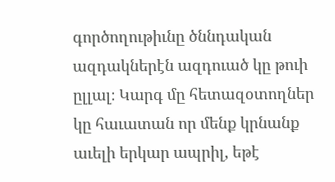գործողութիւնը ծննդական ազդակներէն ազդուած կը թուի ըլլալ։ Կարգ մը հետազօտողներ կը հաւատան որ մենք կրնանք աւելի երկար ապրիլ, եթէ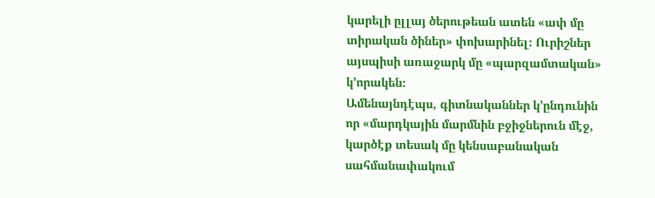կարելի ըլլայ ծերութեան ատեն «ափ մը տիրական ծիներ» փոխարինել։ Ուրիշներ այսպիսի առաջարկ մը «պարզամտական» կ’որակեն։
Ամենայնդէպս, գիտնականներ կ’ընդունին որ «մարդկային մարմնին բջիջներուն մէջ, կարծէք տեսակ մը կենսաբանական սահմանափակում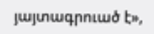յայտագրուած է»,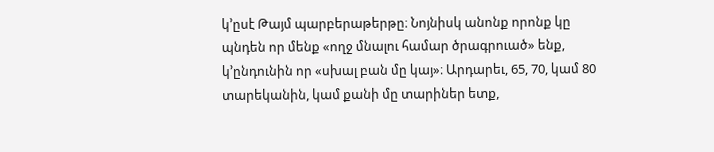կ’ըսէ Թայմ պարբերաթերթը։ Նոյնիսկ անոնք որոնք կը պնդեն որ մենք «ողջ մնալու համար ծրագրուած» ենք, կ’ընդունին որ «սխալ բան մը կայ»։ Արդարեւ, 65, 70, կամ 80 տարեկանին, կամ քանի մը տարիներ ետք,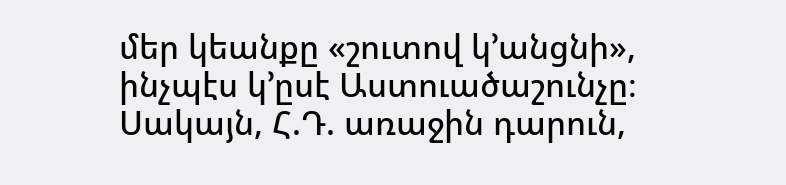մեր կեանքը «շուտով կ’անցնի», ինչպէս կ’ըսէ Աստուածաշունչը։
Սակայն, Հ.Դ. առաջին դարուն,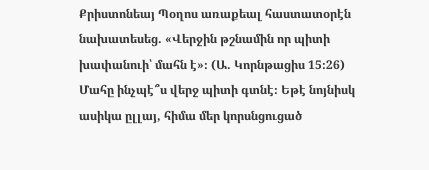Քրիստոնեայ Պօղոս առաքեալ հաստատօրէն նախատեսեց. «Վերջին թշնամին որ պիտի խափանուի՝ մահն է»։ (Ա. Կորնթացիս 15։26) Մահը ինչպէ՞ս վերջ պիտի գտնէ։ Եթէ նոյնիսկ ասիկա ըլլայ, հիմա մեր կորսնցուցած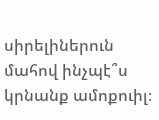սիրելիներուն մահով ինչպէ՞ս կրնանք ամոքուիլ։